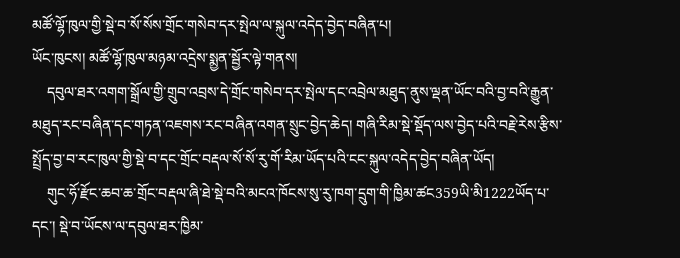མཚོ་ལྷོ་ཁུལ་གྱི་སྡེ་བ་སོ་སོས་གྲོང་གསེབ་དར་སྤེལ་ལ་སྐུལ་འདེད་བྱེད་བཞིན་པ།
ཡོང་ཁུངས། མཚོ་ལྷོ་ཁུལ་མཉམ་འདྲེས་སྨྱན་སྦྱོར་ལྟེ་གནས།
    དབུལ་ཐར་འགག་སྒྲོལ་གྱི་གྲུབ་འབྲས་དེ་གྲོང་གསེབ་དར་སྤེལ་དང་འབྲེལ་མཐུད་ནུས་ལྡན་ཡོང་བའི་བྱ་བའི་རྒྱུན་མཐུད་རང་བཞིན་དང་གཏན་འཇགས་རང་བཞིན་འགན་སྲུང་བྱེད་ཆེད། གཞི་རིམ་སྡེ་སྡོད་ལས་བྱེད་པའི་བརྗེ་རེས་རྩིས་སྤྲོད་བྱ་བ་རང་ཁུལ་གྱི་སྡེ་བ་དང་གྲོང་བརྡལ་སོ་སོ་རུ་གོ་རིམ་ཡོད་པའི་ངང་སྐུལ་འདེད་བྱེད་བཞིན་ཡོད།
    གུང་ཧོ་རྫོང་ཆབ་ཆ་གྲོང་བརྡལ་ཞི་ཐེ་སྡེ་བའི་མངའ་ཁོངས་སུ་རུ་ཁག་དྲུག་གི་ཁྱིམ་ཚང359ཡི་མི1222ཡོད་པ་དང་། སྡེ་བ་ཡོངས་ལ་དབུལ་ཐར་ཁྱིམ་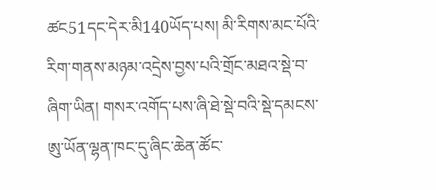ཚང51དང་དེར་མི140ཡོད་པས། མི་རིགས་མང་པོའི་རིག་གནས་མཉམ་འདྲེས་བྱས་པའི་གྲོང་མཐའ་སྡེ་བ་ཞིག་ཡིན། གསར་འགོད་པས་ཞི་ཐེ་སྡེ་བའི་སྡེ་དམངས་ཨུ་ཡོན་ལྷན་ཁང་དུ་ཞིང་ཆེན་ཚོང་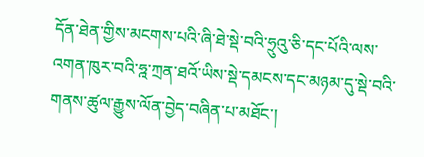དོན་ཐེན་གྱིས་མངགས་པའི་ཞི་ཐེ་སྡེ་བའི་ཧྲུའུ་ཅི་དང་པོའི་ལས་འགན་ཁུར་བའི་ཧྰ་ཀྲན་ཐའོ་ཡིས་སྡེ་དམངས་དང་མཉམ་དུ་སྡེ་བའི་གནས་ཚུལ་རྒྱུས་ལོན་བྱེད་བཞིན་པ་མཐོང་།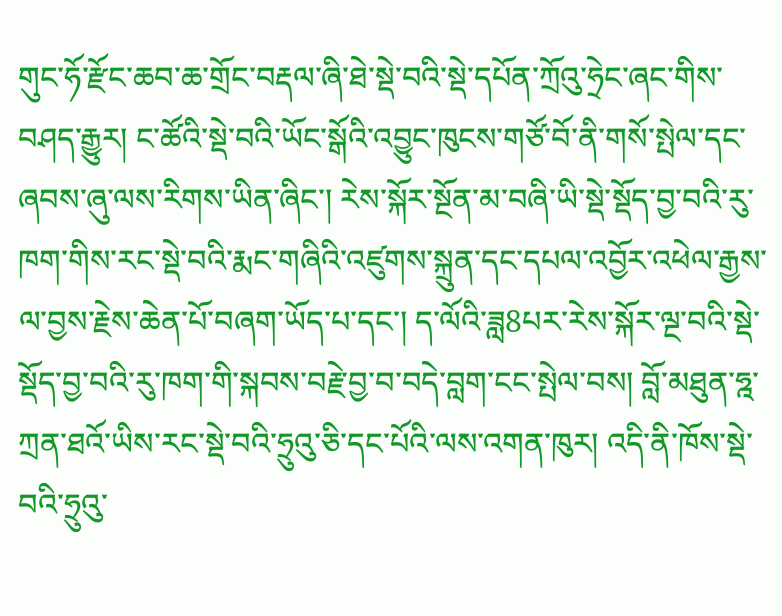གུང་ཧོ་རྫོང་ཆབ་ཆ་གྲོང་བརྡལ་ཞི་ཐེ་སྡེ་བའི་སྡེ་དཔོན་ཀྲོའུ་ཧྲེང་ཞང་གིས་བཤད་རྒྱུར། ང་ཚོའི་སྡེ་བའི་ཡོང་སྒོའི་འབྱུང་ཁུངས་གཙོ་བོ་ནི་གསོ་སྤེལ་དང་ཞབས་ཞུ་ལས་རིགས་ཡིན་ཞིང་། རེས་སྐོར་སྔོན་མ་བཞི་ཡི་སྡེ་སྡོད་བྱ་བའི་རུ་ཁག་གིས་རང་སྡེ་བའི་རྨང་གཞིའི་འཛུགས་སྐྲུན་དང་དཔལ་འབྱོར་འཕེལ་རྒྱས་ལ་བྱས་རྗེས་ཆེན་པོ་བཞག་ཡོད་པ་དང་། ད་ལོའི་ཟླ8པར་རེས་སྐོར་ལྔ་བའི་སྡེ་སྡོད་བྱ་བའི་རུ་ཁག་གི་སྐབས་བརྗེ་བྱ་བ་བདེ་བླག་ངང་སྤེལ་བས། བློ་མཐུན་ཧྰ་ཀྲན་ཐའོ་ཡིས་རང་སྡེ་བའི་ཧྲུའུ་ཅི་དང་པོའི་ལས་འགན་ཁུར། འདི་ནི་ཁོས་སྡེ་བའི་ཧྲུའུ་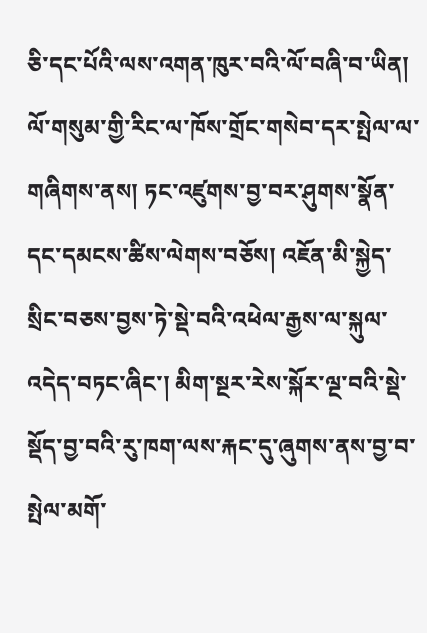ཅི་དང་པོའི་ལས་འགན་ཁུར་བའི་ལོ་བཞི་བ་ཡིན། ལོ་གསུམ་གྱི་རིང་ལ་ཁོས་གྲོང་གསེབ་དར་སྤེལ་ལ་གཞིགས་ནས། ཏང་འཛུགས་བྱ་བར་ཤུགས་སྣོན་དང་དམངས་ཚིས་ལེགས་བཅོས། འཇོན་མི་སྐྱེད་སྲིང་བཅས་བྱས་ཏེ་སྡེ་བའི་འཕེལ་རྒྱས་ལ་སྐུལ་འདེད་བཏང་ཞིང་། མིག་སྔར་རེས་སྐོར་ལྔ་བའི་སྡེ་སྡོད་བྱ་བའི་རུ་ཁག་ལས་རྐང་དུ་ཞུགས་ནས་བྱ་བ་སྤེལ་མགོ་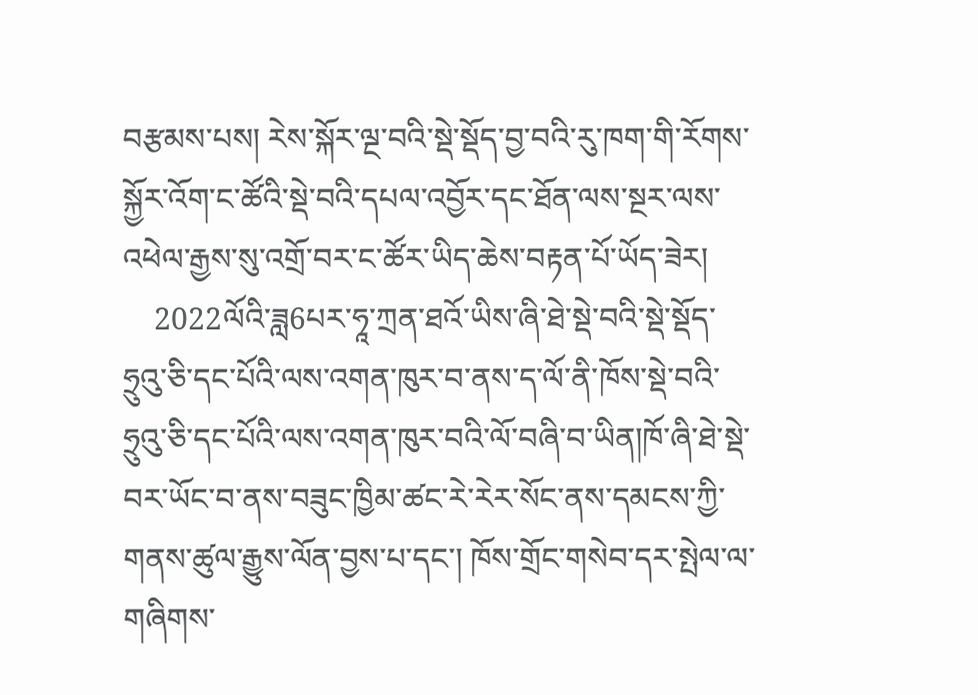བརྩམས་པས། རེས་སྐོར་ལྔ་བའི་སྡེ་སྡོད་བྱ་བའི་རུ་ཁག་གི་རོགས་སྐྱོར་འོག་ང་ཚོའི་སྡེ་བའི་དཔལ་འབྱོར་དང་ཐོན་ལས་སྔར་ལས་འཕེལ་རྒྱས་སུ་འགྲོ་བར་ང་ཚོར་ཡིད་ཆེས་བརྟན་པོ་ཡོད་ཟེར།
    2022ལོའི་ཟླ6པར་ཧཱ་ཀྲན་ཐའོ་ཡིས་ཞི་ཐེ་སྡེ་བའི་སྡེ་སྡོད་ཧྲུའུ་ཅི་དང་པོའི་ལས་འགན་ཁུར་བ་ནས་ད་ལོ་ནི་ཁོས་སྡེ་བའི་ཧྲུའུ་ཅི་དང་པོའི་ལས་འགན་ཁུར་བའི་ལོ་བཞི་བ་ཡིན།ཁོ་ཞི་ཐེ་སྡེ་བར་ཡོང་བ་ནས་བཟུང་ཁྱིམ་ཚང་རེ་རེར་སོང་ནས་དམངས་ཀྱི་གནས་ཚུལ་རྒྱུས་ལོན་བྱས་པ་དང་། ཁོས་གྲོང་གསེབ་དར་སྤེལ་ལ་གཞིགས་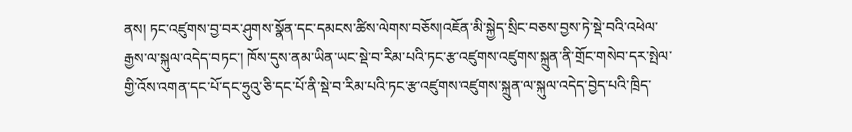ནས། ཏང་འཛུགས་བྱ་བར་ཤུགས་སྣོན་དང་དམངས་ཚིས་ལེགས་བཅོས།འཇོན་མི་སྐྱེད་སྲིང་བཅས་བྱས་ཏེ་སྡེ་བའི་འཕེལ་རྒྱས་ལ་སྐུལ་འདེད་བཏང་། ཁོས་དུས་ནམ་ཡིན་ཡང་སྡེ་བ་རིམ་པའི་ཏང་རྩ་འཛུགས་འཛུགས་སྐྲུན་ནི་གྲོང་གསེབ་དར་སྤེལ་གྱི་འོས་འགན་དང་པོ་དང་ཧྲུའུ་ཅི་དང་པོ་ནི་སྡེ་བ་རིམ་པའི་ཏང་རྩ་འཛུགས་འཛུགས་སྐྲུན་ལ་སྐུལ་འདེད་བྱེད་པའི་ཁྲིད་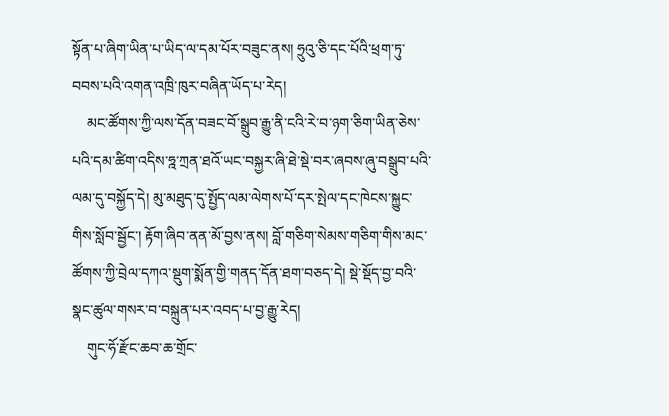སྟོན་པ་ཞིག་ཡིན་པ་ཡིད་ལ་དམ་པོར་བཟུང་ནས། ཧྲུའུ་ཅི་དང་པོའི་ཕྲག་ཏུ་བབས་པའི་འགན་འཁྲི་ཁུར་བཞིན་ཡོད་པ་རེད།
    མང་ཚོགས་ཀྱི་ལས་དོན་བཟང་བོ་སྒྲུབ་རྒྱུ་ནི་ངའི་རེ་བ་ཉག་ཅིག་ཡིན་ཅེས་པའི་དམ་ཚིག་འདིས་ཧྰ་ཀྲན་ཐའོ་ཡང་བསྐྱར་ཞི་ཐེ་སྡེ་བར་ཞབས་ཞུ་བསྒྲུབ་པའི་ལམ་དུ་བསྐྱོད་དེ། མུ་མཐུད་དུ་སྤྱོད་ལམ་ལེགས་པོ་དར་སྤེལ་དང་ཁེངས་སྐྱུང་གིས་སློབ་སྦྱོང་། རྟོག་ཞིབ་ནན་མོ་བྱས་ནས། བློ་གཅིག་སེམས་གཅིག་གིས་མང་ཚོགས་ཀྱི་བྲེལ་དཀའ་སྡུག་སྨོན་གྱི་གནད་དོན་ཐག་བཅད་དེ། སྡེ་སྡོད་བྱ་བའི་སྣང་ཚུལ་གསར་བ་བསྐྲུན་པར་འབད་པ་བྱ་རྒྱུ་རེད།
    གུང་ཧོ་རྫོང་ཆབ་ཆ་གྲོང་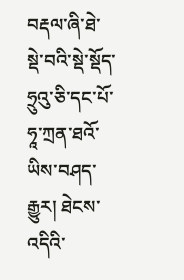བརྡལ་ཞི་ཐེ་སྡེ་བའི་སྡེ་སྡོད་ཧྲུའུ་ཅི་དང་པོ་ཧཱ་ཀྲན་ཐའོ་ཡིས་བཤད་རྒྱུར། ཐེངས་འདིའི་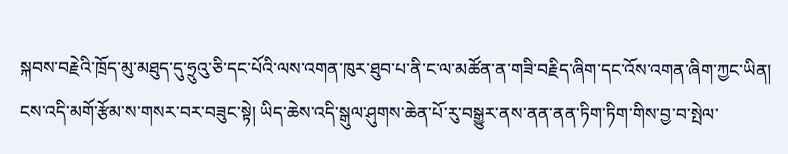སྐབས་བརྗེའི་ཁྲོད་མུ་མཐུད་དུ་ཧྲུའུ་ཅི་དང་པོའི་ལས་འགན་ཁུར་ཐུབ་པ་ནི་ང་ལ་མཚོན་ན་གཟི་བརྗིད་ཞིག་དང་འོས་འགན་ཞིག་ཀྱང་ཡིན། ངས་འདི་མགོ་རྩོམ་ས་གསར་བར་བཟུང་སྟེ། ཡིད་ཆེས་འདི་སྒུལ་ཤུགས་ཆེན་པོ་རུ་བསྒྱུར་ནས་ནན་ནན་ཏིག་ཏིག་གིས་བྱ་བ་སྤེལ་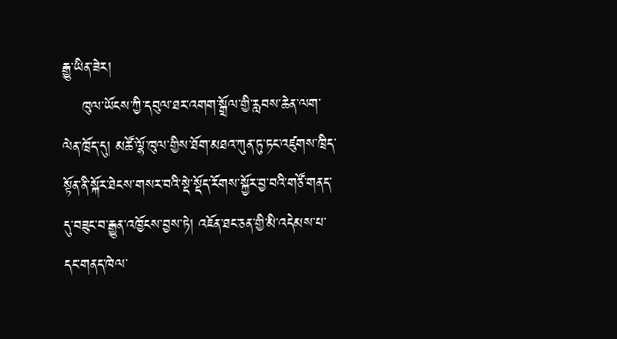རྒྱུ་ཡིན་ཟེར།
    ཁུལ་ཡོངས་ཀྱི་དབུལ་ཐར་འགག་སྒྲོལ་གྱི་རླབས་ཆེན་ལག་ལེན་ཁྲོད་དུ། མཚོ་ལྷོ་ཁུལ་གྱིས་ཐོག་མཐའ་ཀུན་ཏུ་ཏང་འཛུགས་ཁྲིད་སྟོན་ནི་སྐོར་ཐེངས་གསར་བའི་སྡེ་སྡོད་རོགས་སྐྱོར་བྱ་བའི་གཙོ་གནད་དུ་བཟུང་བ་རྒྱུན་འཁྱོངས་བྱས་ཏེ། འཇོན་ཐང་ཅན་གྱི་མི་འདེམས་པ་དང་གནད་ཁེལ་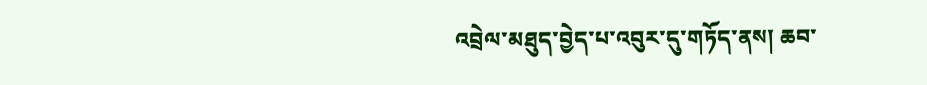འབྲེལ་མཐུད་བྱེད་པ་འབུར་དུ་གཏོད་ནས། ཆབ་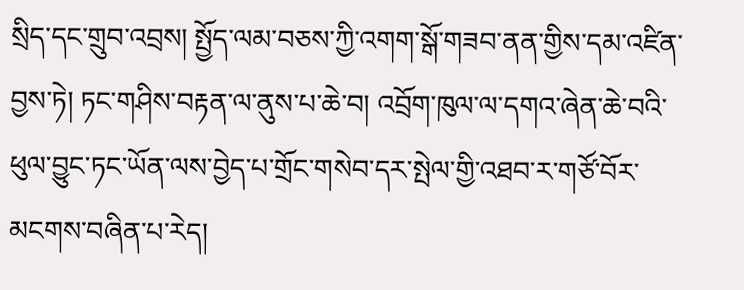སྲིད་དང་གྲུབ་འབྲས། སྤྱོད་ལམ་བཅས་ཀྱི་འགག་སྒོ་གཟབ་ནན་གྱིས་དམ་འཛིན་བྱས་ཏེ། ཏང་གཤིས་བརྟན་ལ་ནུས་པ་ཆེ་བ། འབྲོག་ཁུལ་ལ་དགའ་ཞེན་ཆེ་བའི་ཕུལ་བྱུང་ཏང་ཡོན་ལས་བྱེད་པ་གྲོང་གསེབ་དར་སྤེལ་གྱི་འཐབ་ར་གཙོ་བོར་མངགས་བཞིན་པ་རེད།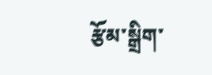རྩོམ་སྒྲིག་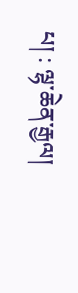པ། : ལྷ་ཆེན་རྒྱལ།